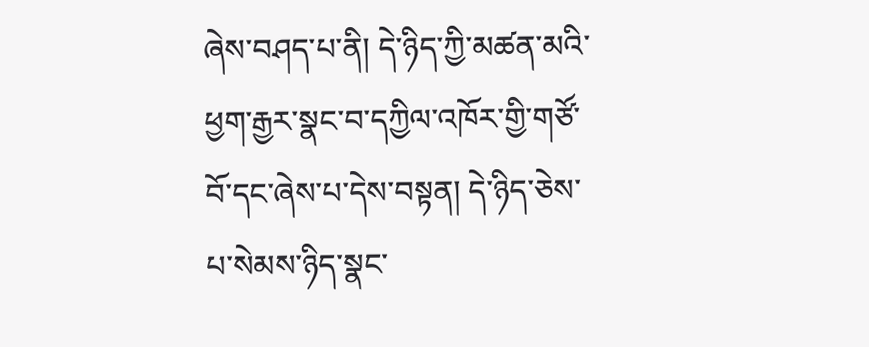ཞེས་བཤད་པ་ནི། དེ་ཉིད་ཀྱི་མཚན་མའི་ཕྱག་རྒྱར་སྣང་བ་དཀྱིལ་འཁོར་གྱི་གཙོ་བོ་དང་ཞེས་པ་དེས་བསྟན། དེ་ཉིད་ཅེས་པ་སེམས་ཉིད་སྣང་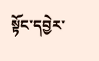སྟོང་དབྱེར་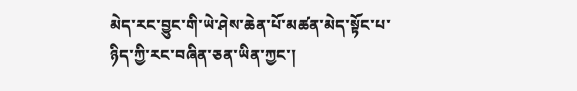མེད་རང་བྱུང་གི་ཡེ་ཤེས་ཆེན་པོ་མཚན་མེད་སྟོང་པ་ཉིད་ཀྱི་རང་བཞིན་ཅན་ཡིན་ཀྱང་།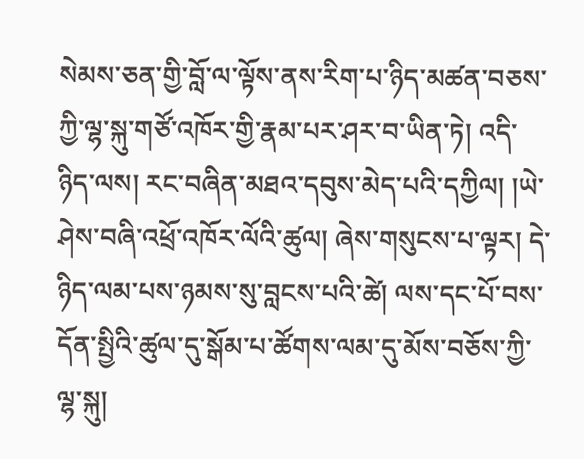སེམས་ཅན་གྱི་བློ་ལ་ལྟོས་ནས་རིག་པ་ཉིད་མཚན་བཅས་ཀྱི་ལྷ་སྐུ་གཙོ་འཁོར་གྱི་རྣམ་པར་ཤར་བ་ཡིན་ཏེ། འདི་ཉིད་ལས། རང་བཞིན་མཐའ་དབུས་མེད་པའི་དཀྱིལ། །ཡེ་ཤེས་བཞི་འཕྲོ་འཁོར་ལོའི་ཚུལ། ཞེས་གསུངས་པ་ལྟར། དེ་ཉིད་ལམ་པས་ཉམས་སུ་བླངས་པའི་ཚེ། ལས་དང་པོ་བས་དོན་སྤྱིའི་ཚུལ་དུ་སྒོམ་པ་ཚོགས་ལམ་དུ་མོས་བཅོས་ཀྱི་ལྷ་སྐུ།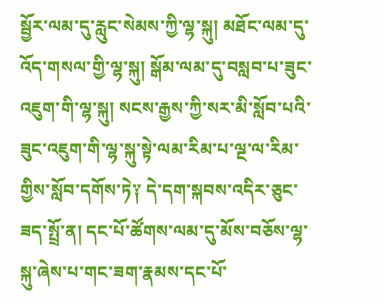སྦྱོར་ལམ་དུ་རླུང་སེམས་ཀྱི་ལྷ་སྐུ། མཐོང་ལམ་དུ་འོད་གསལ་གྱི་ལྷ་སྐུ། སྒོམ་ལམ་དུ་བསླབ་པ་ཟུང་འཇུག་གི་ལྷ་སྐུ། སངས་རྒྱས་ཀྱི་སར་མི་སློབ་པའི་ཟུང་འཇུག་གི་ལྷ་སྐུ་སྟེ་ལམ་རིམ་པ་ལྔ་ལ་རིམ་གྱིས་སློབ་དགོས་ཏེ༑ དེ་དག་སྐབས་འདིར་ཅུང་ཟད་སྤྲོ་ན། དང་པོ་ཚོགས་ལམ་དུ་མོས་བཅོས་ལྷ་སྐུ་ཞེས་པ་གང་ཟག་རྣམས་དང་པོ་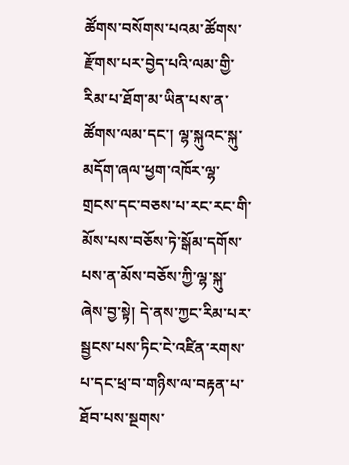ཚོགས་བསོགས་པའམ་ཚོགས་རྫོགས་པར་བྱེད་པའི་ལམ་གྱི་རིམ་པ་ཐོག་མ་ཡིན་པས་ན་ཚོགས་ལམ་དང་། ལྷ་སྐུའང་སྐུ་མདོག་ཞལ་ཕྱག་འཁོར་ལྷ་གྲངས་དང་བཅས་པ་རང་རང་གི་མོས་པས་བཅོས་ཏེ་སྒོམ་དགོས་པས་ན་མོས་བཅོས་ཀྱི་ལྷ་སྐུ་ཞེས་བྱ་སྟེ། དེ་ནས་ཀྱང་རིམ་པར་སྦྱངས་པས་ཏིང་ངེ་འཛིན་རགས་པ་དང་ཕྲ་བ་གཉིས་ལ་བརྟན་པ་ཐོབ་པས་སྔགས་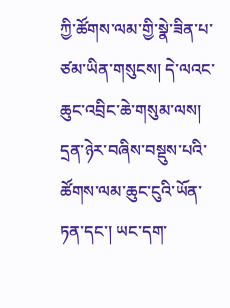ཀྱི་ཚོགས་ལམ་གྱི་སྣེ་ཟིན་པ་ཙམ་ཡིན་གསུངས། དེ་ལའང་ཆུང་འབྲིང་ཆེ་གསུམ་ལས། དྲན་ཉེར་བཞིས་བསྡུས་པའི་ཚོགས་ལམ་ཆུང་ངུའི་ཡོན་ཏན་དང་། ཡང་དག་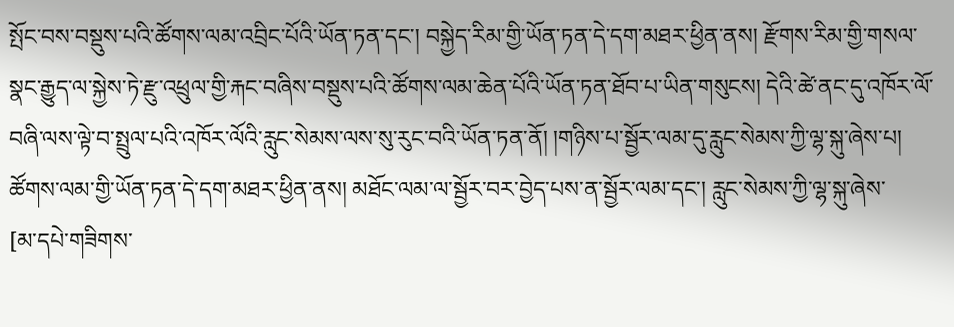སྤོང་བས་བསྡུས་པའི་ཚོགས་ལམ་འབྲིང་པོའི་ཡོན་ཏན་དང་། བསྐྱེད་རིམ་གྱི་ཡོན་ཏན་དེ་དག་མཐར་ཕྱིན་ནས། རྫོགས་རིམ་གྱི་གསལ་སྣང་རྒྱུད་ལ་སྐྱེས་ཏེ་རྫུ་འཕྲུལ་གྱི་རྐང་བཞིས་བསྡུས་པའི་ཚོགས་ལམ་ཆེན་པོའི་ཡོན་ཏན་ཐོབ་པ་ཡིན་གསུངས། དེའི་ཚེ་ནང་དུ་འཁོར་ལོ་བཞི་ལས་ལྟེ་བ་སྤྲུལ་པའི་འཁོར་ལོའི་རླུང་སེམས་ལས་སུ་རུང་བའི་ཡོན་ཏན་ནོ། །གཉིས་པ་སྦྱོར་ལམ་དུ་རླུང་སེམས་ཀྱི་ལྷ་སྐུ་ཞེས་པ། ཚོགས་ལམ་གྱི་ཡོན་ཏན་དེ་དག་མཐར་ཕྱིན་ནས། མཐོང་ལམ་ལ་སྦྱོར་བར་བྱེད་པས་ན་སྦྱོར་ལམ་དང་། རླུང་སེམས་ཀྱི་ལྷ་སྐུ་ཞེས་
[མ་དཔེ་གཟིགས་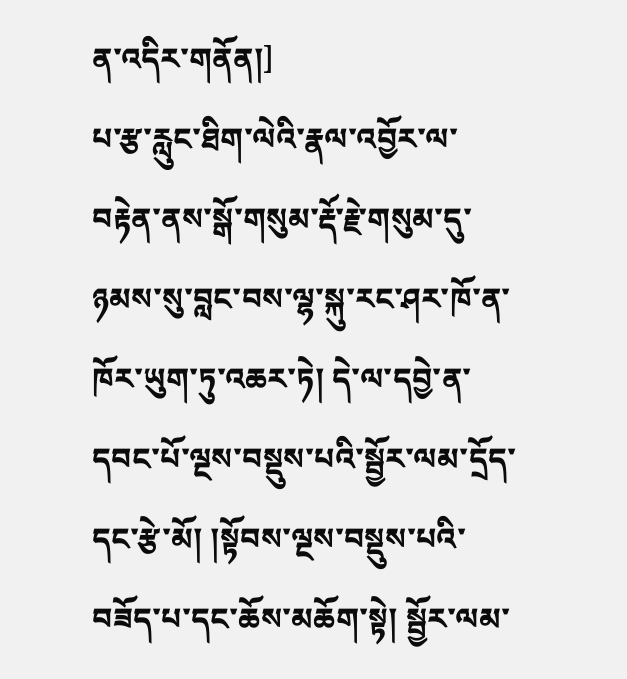ན་འདིར་གནོན།]
པ་རྩ་རླུང་ཐིག་ལེའི་རྣལ་འབྱོར་ལ་བརྟེན་ནས་སྒོ་གསུམ་རྡོ་རྗེ་གསུམ་དུ་ཉམས་སུ་བླང་བས་ལྷ་སྐུ་རང་ཤར་ཁོ་ན་ཁོར་ཡུག་ཏུ་འཆར་ཏེ། དེ་ལ་དབྱེ་ན་དབང་པོ་ལྔས་བསྡུས་པའི་སྦྱོར་ལམ་དྲོད་དང་རྩེ་མོ། །སྟོབས་ལྔས་བསྡུས་པའི་བཟོད་པ་དང་ཆོས་མཆོག་སྟེ། སྦྱོར་ལམ་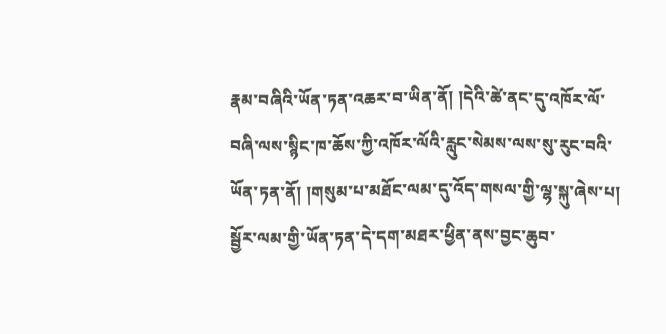རྣམ་བཞིའི་ཡོན་ཏན་འཆར་བ་ཡིན་ནོ། །དེའི་ཚེ་ནང་དུ་འཁོར་ལོ་བཞི་ལས་སྙིང་ཁ་ཆོས་ཀྱི་འཁོར་ལོའི་རླུང་སེམས་ལས་སུ་རུང་བའི་ཡོན་ཏན་ནོ། །གསུམ་པ་མཐོང་ལམ་དུ་འོད་གསལ་གྱི་ལྷ་སྐུ་ཞེས་པ། སྦྱོར་ལམ་གྱི་ཡོན་ཏན་དེ་དག་མཐར་ཕྱིན་ནས་བྱང་ཆུབ་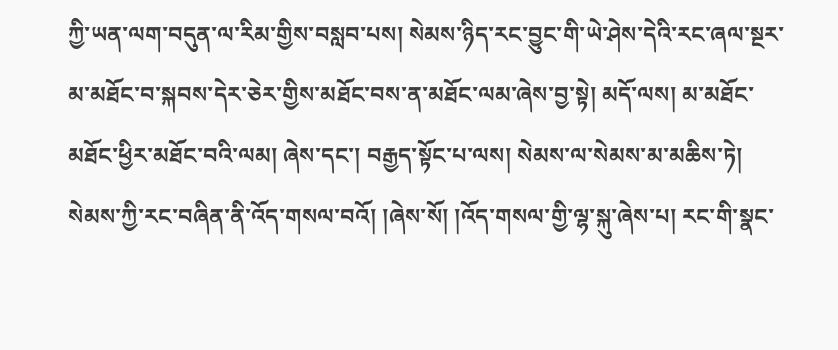ཀྱི་ཡན་ལག་བདུན་ལ་རིམ་གྱིས་བསླབ་པས། སེམས་ཉིད་རང་བྱུང་གི་ཡེ་ཤེས་དེའི་རང་ཞལ་སྔར་མ་མཐོང་བ་སྐབས་དེར་ཅེར་གྱིས་མཐོང་བས་ན་མཐོང་ལམ་ཞེས་བྱ་སྟེ། མདོ་ལས། མ་མཐོང་མཐོང་ཕྱིར་མཐོང་བའི་ལམ། ཞེས་དང་། བརྒྱད་སྟོང་པ་ལས། སེམས་ལ་སེམས་མ་མཆིས་ཏེ། སེམས་ཀྱི་རང་བཞིན་ནི་འོད་གསལ་བའོ། །ཞེས་སོ། །འོད་གསལ་གྱི་ལྷ་སྐུ་ཞེས་པ། རང་གི་སྣང་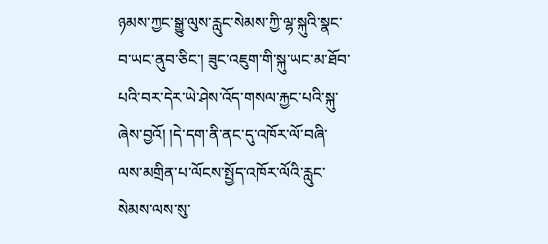ཉམས་ཀྱང་སྒྱུ་ལུས་རླུང་སེམས་ཀྱི་ལྷ་སྐུའི་སྣང་བ་ཡང་ནུབ་ཅིང་། ཟུང་འཇུག་གི་སྐུ་ཡང་མ་ཐོབ་པའི་བར་དེར་ཡེ་ཤེས་འོད་གསལ་རྐྱང་པའི་སྐུ་ཞེས་བྱའོ། །དེ་དག་ནི་ནང་དུ་འཁོར་ལོ་བཞི་ལས་མགྲིན་པ་ལོངས་སྤྱོད་འཁོར་ལོའི་རླུང་སེམས་ལས་སུ་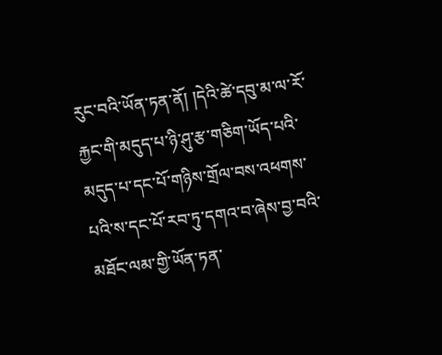རུང་བའི་ཡོན་ཏན་ནོ། །དེའི་ཚེ་དབུ་མ་ལ་རོ་རྐྱང་གི་མདུད་པ་ཉི་ཤུ་རྩ་གཅིག་ཡོད་པའི་མདུད་པ་དང་པོ་གཉིས་གྲོལ་བས་འཕགས་པའི་ས་དང་པོ་རབ་ཏུ་དགའ་བ་ཞེས་བྱ་བའི་མཐོང་ལམ་གྱི་ཡོན་ཏན་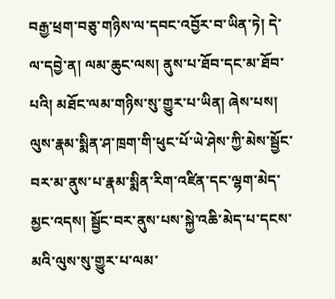བརྒྱ་ཕྲག་བཅུ་གཉིས་ལ་དབང་འབྱོར་བ་ཡིན་ཏེ། དེ་ལ་དབྱེ་ན། ལམ་ཆུང་ལས། ནུས་པ་ཐོབ་དང་མ་ཐོབ་པའི། མཐོང་ལམ་གཉིས་སུ་གྱུར་པ་ཡིན། ཞེས་པས། ལུས་རྣམ་སྨིན་ཤ་ཁྲག་གི་ཕུང་པོ་ཡེ་ཤེས་ཀྱི་མེས་སྦྱོང་བར་མ་ནུས་པ་རྣམ་སྨིན་རིག་འཛིན་དང་ལྷག་མེད་མྱང་འདས། སྦྱོང་བར་ནུས་པས་སྐྱེ་འཆི་མེད་པ་དངས་མའི་ལུས་སུ་གྱུར་པ་ལམ་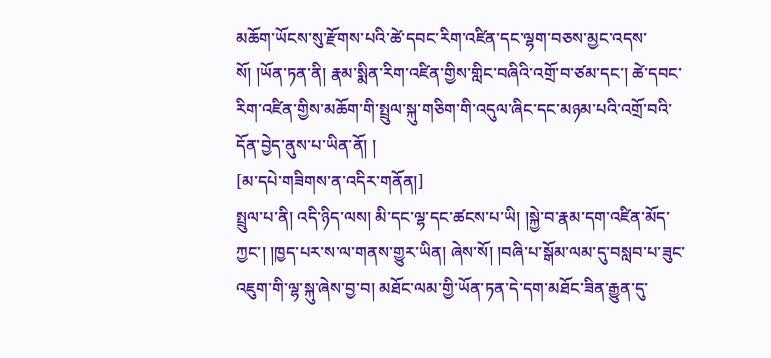མཆོག་ཡོངས་སུ་རྫོགས་པའི་ཚེ་དབང་རིག་འཛིན་དང་ལྷག་བཅས་མྱང་འདས་སོ། །ཡོན་ཏན་ནི། རྣམ་སྨིན་རིག་འཛིན་གྱིས་གླིང་བཞིའི་འགྲོ་བ་ཙམ་དང་། ཚེ་དབང་རིག་འཛིན་གྱིས་མཆོག་གི་སྤྲུལ་སྐུ་གཅིག་གི་འདུལ་ཞིང་དང་མཉམ་པའི་འགྲོ་བའི་དོན་བྱེད་ནུས་པ་ཡིན་ནོ། །
[མ་དཔེ་གཟིགས་ན་འདིར་གནོན།]
སྤྲུལ་པ་ནི། འདི་ཉིད་ལས། མི་དང་ལྷ་དང་ཚངས་པ་ཡི། །སྐྱེ་བ་རྣམ་དག་འཛིན་མོད་ཀྱང་། །ཁྱད་པར་ས་ལ་གནས་གྱུར་ཡིན། ཞེས་སོ། །བཞི་པ་སྒོམ་ལམ་དུ་བསླབ་པ་ཟུང་འཇུག་གི་ལྷ་སྐུ་ཞེས་བྱ་བ། མཐོང་ལམ་གྱི་ཡོན་ཏན་དེ་དག་མཐོང་ཟིན་རྒྱུན་དུ་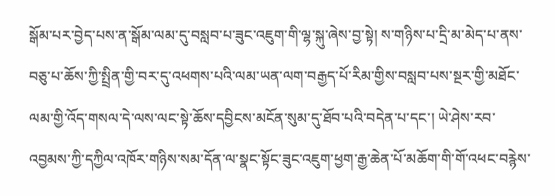སྒོམ་པར་བྱེད་པས་ན་སྒོམ་ལམ་དུ་བསླབ་པ་ཟུང་འཇུག་གི་ལྷ་སྐུ་ཞེས་བྱ་སྟེ། ས་གཉིས་པ་དྲི་མ་མེད་པ་ནས་བཅུ་པ་ཆོས་ཀྱི་སྤྲིན་གྱི་བར་དུ་འཕགས་པའི་ལམ་ཡན་ལག་བརྒྱད་པོ་རིམ་གྱིས་བསླབ་པས་སྔར་གྱི་མཐོང་ལམ་གྱི་འོད་གསལ་དེ་ལས་ལང་སྟེ་ཆོས་དབྱིངས་མངོན་སུམ་དུ་ཐོབ་པའི་བདེན་པ་དང་། ཡེ་ཤེས་རབ་འབྱམས་ཀྱི་དཀྱིལ་འཁོར་གཉིས་སམ་དོན་ལ་སྣང་སྟོང་ཟུང་འཇུག་ཕྱག་རྒྱ་ཆེན་པོ་མཆོག་གི་གོ་འཕང་བརྙེས་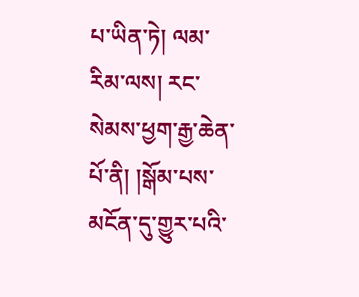པ་ཡིན་ཏེ། ལམ་རིམ་ལས། རང་སེམས་ཕྱག་རྒྱ་ཆེན་པོ་ནི། །སྒོམ་པས་མངོན་དུ་གྱུར་པའི་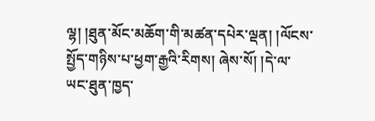ལྷ། །ཐུན་མོང་མཆོག་གི་མཚན་དཔེར་ལྡན། །ལོངས་སྤྱོད་གཉིས་པ་ཕྱག་རྒྱའི་རིགས། ཞེས་སོ། །དེ་ལ་ཡང་ཐུན་ཁྱད་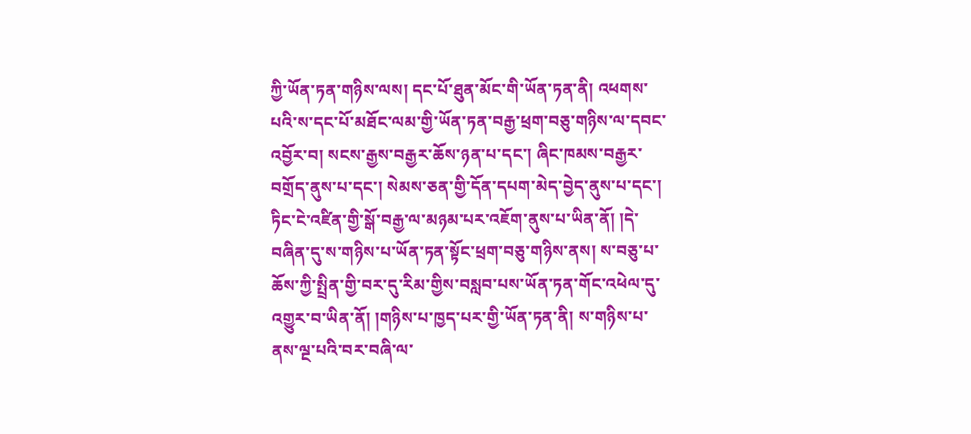ཀྱི་ཡོན་ཏན་གཉིས་ལས། དང་པོ་ཐུན་མོང་གི་ཡོན་ཏན་ནི། འཕགས་པའི་ས་དང་པོ་མཐོང་ལམ་གྱི་ཡོན་ཏན་བརྒྱ་ཕྲག་བཅུ་གཉིས་ལ་དབང་འབྱོར་བ། སངས་རྒྱས་བརྒྱར་ཆོས་ཉན་པ་དང་། ཞིང་ཁམས་བརྒྱར་བགྲོད་ནུས་པ་དང་། སེམས་ཅན་གྱི་དོན་དཔག་མེད་བྱེད་ནུས་པ་དང་། ཏིང་ངེ་འཛིན་གྱི་སྒོ་བརྒྱ་ལ་མཉམ་པར་འཇོག་ནུས་པ་ཡིན་ནོ། །དེ་བཞིན་དུ་ས་གཉིས་པ་ཡོན་ཏན་སྟོང་ཕྲག་བཅུ་གཉིས་ནས། ས་བཅུ་པ་ཆོས་ཀྱི་སྤྲིན་གྱི་བར་དུ་རིམ་གྱིས་བསླབ་པས་ཡོན་ཏན་གོང་འཕེལ་དུ་འགྱུར་བ་ཡིན་ནོ། །གཉིས་པ་ཁྱད་པར་གྱི་ཡོན་ཏན་ནི། ས་གཉིས་པ་ནས་ལྔ་པའི་བར་བཞི་ལ་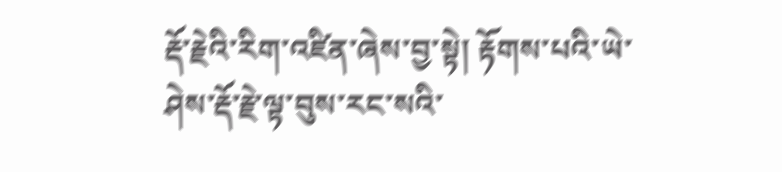རྡོ་རྗེའི་རིག་འཛིན་ཞེས་བྱ་སྟེ། རྟོགས་པའི་ཡེ་ཤེས་རྡོ་རྗེ་ལྟ་བུས་རང་སའི་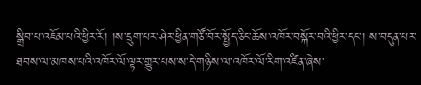སྒྲིབ་པ་འཇོམ་པའི་ཕྱིར་རོ། །ས་དྲུག་པར་ཤེར་ཕྱིན་གཙོ་བོར་སྤྱོད་ཅིང་ཆོས་འཁོར་བསྐོར་བའི་ཕྱིར་དང་། ས་བདུན་པར་ཐབས་ལ་མཁས་པའི་འཁོར་ལོ་ལྟར་གྱུར་པས་ས་དེ་གཉིས་ལ་འཁོར་ལོ་རིག་འཛིན་ཞེས་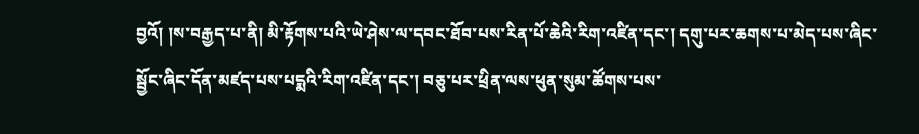བྱའོ། །ས་བརྒྱད་པ་ནི། མི་རྟོགས་པའི་ཡེ་ཤེས་ལ་དབང་ཐོབ་པས་རིན་པོ་ཆེའི་རིག་འཛིན་དང་། དགུ་པར་ཆགས་པ་མེད་པས་ཞིང་སྦྱོང་ཞིང་དོན་མཛད་པས་པདྨའི་རིག་འཛིན་དང་། བཅུ་པར་ཕྲིན་ལས་ཕུན་སུམ་ཚོགས་པས་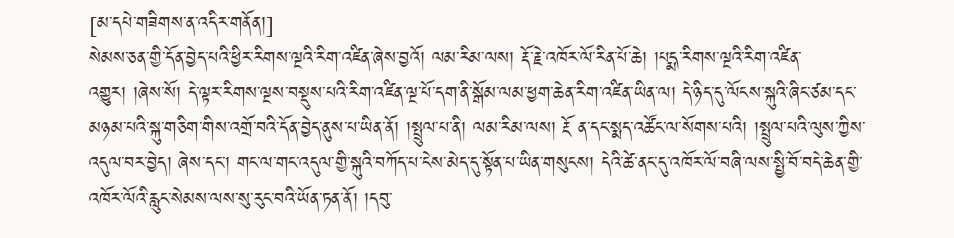[མ་དཔེ་གཟིགས་ན་འདིར་གནོན།]
སེམས་ཅན་གྱི་དོན་བྱེད་པའི་ཕྱིར་རིགས་ལྔའི་རིག་འཛིན་ཞེས་བྱའོ། ལམ་རིམ་ལས། རྡོ་རྗེ་འཁོར་ལོ་རིན་པོ་ཆེ། །པདྨ་རིགས་ལྔའི་རིག་འཛིན་འགྱུར། །ཞེས་སོ། དེ་ལྟར་རིགས་ལྔས་བསྡུས་པའི་རིག་འཛིན་ལྔ་པོ་དག་ནི་སྒོམ་ལམ་ཕྱག་ཆེན་རིག་འཛིན་ཡིན་ལ། དེ་ཉིད་དུ་ལོངས་སྐུའི་ཞིང་ཙམ་དང་མཉམ་པའི་སྐུ་གཅིག་གིས་འགྲོ་བའི་དོན་བྱེད་ནུས་པ་ཡིན་ནོ། །སྤྲུལ་པ་ནི། ལམ་རིམ་ལས། རྔོ ན་དང་སྨད་འཚོང་ལ་སོགས་པའི། །སྤྲུལ་པའི་ལུས་ཀྱིས་འདུལ་བར་བྱེད། ཞེས་དང་། གང་ལ་གང་འདུལ་གྱི་སྐུའི་བཀོད་པ་ངེས་མེད་དུ་སྟོན་པ་ཡིན་གསུངས། དེའི་ཚེ་ནང་དུ་འཁོར་ལོ་བཞི་ལས་སྤྱི་བོ་བདེ་ཆེན་གྱི་འཁོར་ལོའི་རླུང་སེམས་ལས་སུ་རུང་བའི་ཡོན་ཏན་ནོ། །དབུ་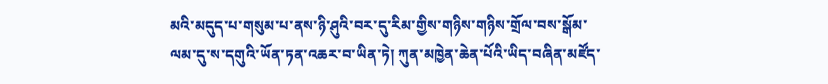མའི་མདུད་པ་གསུམ་པ་ནས་ཉི་ཤུའི་བར་དུ་རིམ་གྱིས་གཉིས་གཉིས་གྲོལ་བས་སྒོམ་ལམ་དུ་ས་དགུའི་ཡོན་ཏན་འཆར་བ་ཡིན་ཏེ། ཀུན་མཁྱེན་ཆེན་པོའི་ཡིད་བཞིན་མཛོད་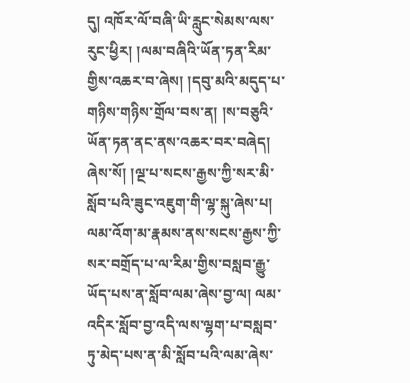དུ། འཁོར་ལོ་བཞི་ཡི་རླུང་སེམས་ལས་རུང་ཕྱིར། །ལམ་བཞིའི་ཡོན་ཏན་རིམ་གྱིས་འཆར་བ་ཞེས། །དབུ་མའི་མདུད་པ་གཉིས་གཉིས་གྲོལ་བས་ན། །ས་བཅུའི་ཡོན་ཏན་ནང་ནས་འཆར་བར་བཞེད། ཞེས་སོ། །ལྔ་པ་སངས་རྒྱས་ཀྱི་སར་མི་སློབ་པའི་ཟུང་འཇུག་གི་ལྷ་སྐུ་ཞེས་པ། ལམ་འོག་མ་རྣམས་ནས་སངས་རྒྱས་ཀྱི་སར་བགྲོད་པ་ལ་རིམ་གྱིས་བསླབ་རྒྱུ་ཡོད་པས་ན་སློབ་ལམ་ཞེས་བྱ་ལ། ལམ་འདིར་སློབ་བྱ་འདི་ལས་ལྷག་པ་བསླབ་ཏུ་མེད་པས་ན་མི་སློབ་པའི་ལམ་ཞེས་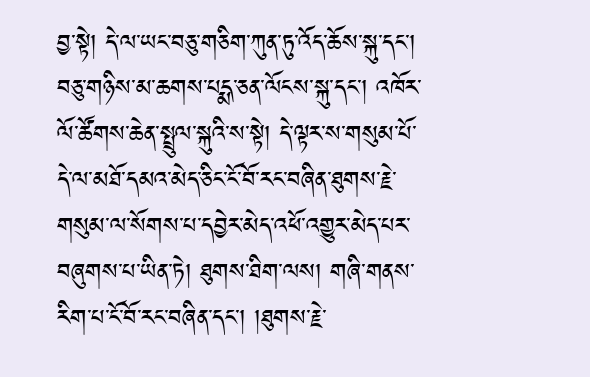བྱ་སྟེ། དེ་ལ་ཡང་བཅུ་གཅིག་ཀུན་ཏུ་འོད་ཆོས་སྐུ་དང་། བཅུ་གཉིས་མ་ཆགས་པདྨ་ཅན་ལོངས་སྐུ་དང་། འཁོར་ལོ་ཚོགས་ཆེན་སྤྲུལ་སྐུའི་ས་སྟེ། དེ་ལྟར་ས་གསུམ་པོ་དེ་ལ་མཐོ་དམའ་མེད་ཅིང་ངོ་བོ་རང་བཞིན་ཐུགས་རྗེ་གསུམ་ལ་སོགས་པ་དབྱེར་མེད་འཕོ་འགྱུར་མེད་པར་བཞུགས་པ་ཡིན་ཏེ། ཐུགས་ཐིག་ལས། གཞི་གནས་རིག་པ་ངོ་བོ་རང་བཞིན་དང་། །ཐུགས་རྗེ་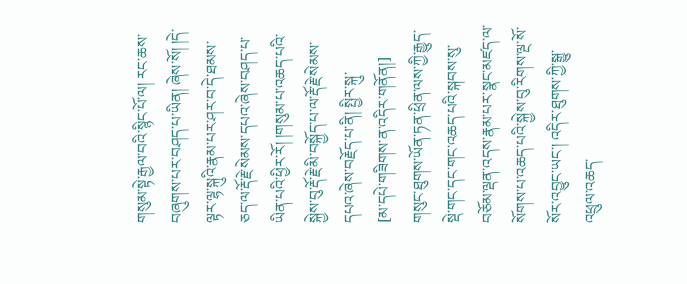གསུམ་སྟེ་རྒྱལ་བའི་སྙིང་པོ་ལ། རང་ཆས་བཞུགས་པར་བཤད་པ་ཡིན། ཞེས་སོ། །དེ་ལྟར་ལྷ་སྐུའི་རྣམ་པར་ཤར་བ་དེ་ཐམས་ཅད་ལ་རྡོ་རྗེ་སེམས་དཔའ་ཞེས་བཤད་པ་ཡིན་པའི་ཕྱིར་རོ། །གསུམ་པ་འཆད་པའི་སྐྱེས་བུ་རྡོ་རྗེ་མི་བསྐྱོད་པ་ལ་རྡོ་རྗེ་སེམས་དཔའ་ཞེས་བརྗོད་པ་ནི། སྤྱིར་སྐུ་
[མ་དཔེ་གཟིགས་ན་འདིར་གནོན།]
གསུང་ཐུགས་ཡོན་ཏན་ཕྲིན་ལས་ཀྱི་རྒྱུད་སྡེ་གང་དང་གང་འཆད་པའི་སྐབས་སུ་བཅོམ་ལྡན་འདས་རྣམ་པར་སྣང་མཛད་ལ་སོགས་པ་འཆད་པའི་སྐྱེས་བུ་རིགས་ལྔ་སོ་སོར་འབྱུང་ཡང་། འདིར་ཐུགས་ཀྱི་སྒྱུ་འཕྲུལ་འཆད་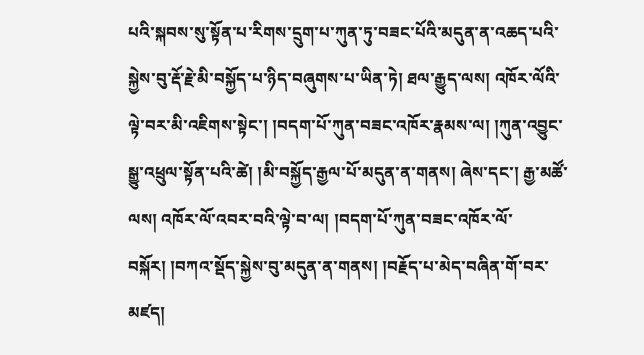པའི་སྐབས་སུ་སྟོན་པ་རིགས་དྲུག་པ་ཀུན་ཏུ་བཟང་པོའི་མདུན་ན་འཆད་པའི་སྐྱེས་བུ་རྡོ་རྗེ་མི་བསྐྱོད་པ་ཉིད་བཞུགས་པ་ཡིན་ཏེ། ཐལ་རྒྱུད་ལས། འཁོར་ལོའི་ལྟེ་བར་མི་འཇིགས་སྟེང་། །བདག་པོ་ཀུན་བཟང་འཁོར་རྣམས་ལ། །ཀུན་འབྱུང་སྒྱུ་འཕྲུལ་སྟོན་པའི་ཚེ། །མི་བསྐྱོད་རྒྱལ་པོ་མདུན་ན་གནས། ཞེས་དང་། རྒྱ་མཚོ་ལས། འཁོར་ལོ་འབར་བའི་ལྟེ་བ་ལ། །བདག་པོ་ཀུན་བཟང་འཁོར་ལོ་བསྐོར། །བཀའ་སྡོད་སྐྱེས་བུ་མདུན་ན་གནས། །བརྗོད་པ་མེད་བཞིན་གོ་བར་མཛད།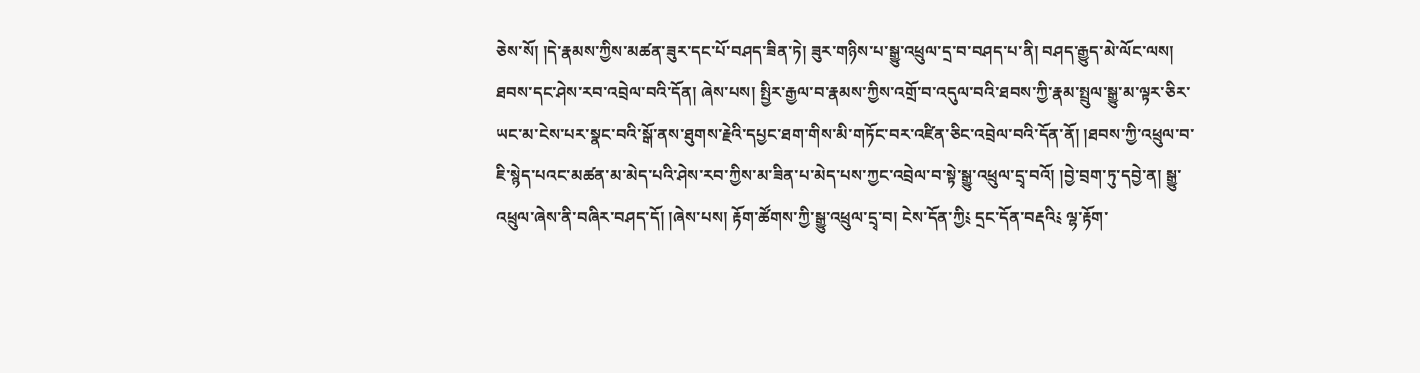ཅེས་སོ། །དེ་རྣམས་ཀྱིས་མཚན་ཟུར་དང་པོ་བཤད་ཟིན་ཏེ། ཟུར་གཉིས་པ་སྒྱུ་འཕྲུལ་དྲ་བ་བཤད་པ་ནི། བཤད་རྒྱུད་མེ་ལོང་ལས། ཐབས་དང་ཤེས་རབ་འབྲེལ་བའི་དོན། ཞེས་པས། སྤྱིར་རྒྱལ་བ་རྣམས་ཀྱིས་འགྲོ་བ་འདུལ་བའི་ཐབས་ཀྱི་རྣམ་སྤྲུལ་སྒྱུ་མ་ལྟར་ཅིར་ཡང་མ་ངེས་པར་སྣང་བའི་སྒོ་ནས་ཐུགས་རྗེའི་དཔྱང་ཐག་གིས་མི་གཏོང་བར་འཛིན་ཅིང་འབྲེལ་བའི་དོན་ནོ། །ཐབས་ཀྱི་འཕྲུལ་བ་ཇི་སྙེད་པའང་མཚན་མ་མེད་པའི་ཤེས་རབ་ཀྱིས་མ་ཟིན་པ་མེད་པས་ཀྱང་འབྲེལ་བ་སྟེ་སྒྱུ་འཕྲུལ་དྲྭ་བའོ། །བྱེ་བྲག་ཏུ་དབྱེ་ན། སྒྱུ་འཕྲུལ་ཞེས་ནི་བཞིར་བཤད་དོ། །ཞེས་པས། རྟོག་ཚོགས་ཀྱི་སྒྱུ་འཕྲུལ་དྲྭ་བ། ངེས་དོན་ཀྱི༴ དྲང་དོན་བརྡའི༴ ལྷ་རྟོག་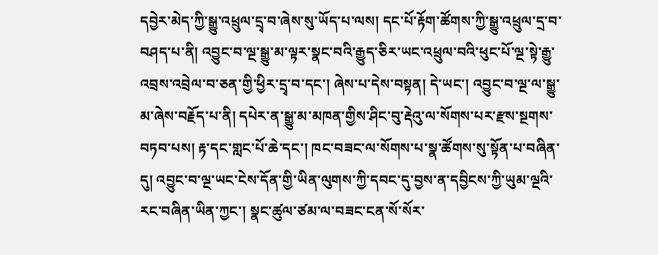དབྱེར་མེད་ཀྱི་སྒྱུ་འཕྲུལ་དྲྭ་བ་ཞེས་སུ་ཡོད་པ་ལས། དང་པོ་རྟོག་ཚོགས་ཀྱི་སྒྱུ་འཕྲུལ་དྲ་བ་བཤད་པ་ནི། འབྱུང་བ་ལྔ་སྒྱུ་མ་ལྟར་སྣང་བའི་རྒྱུད་ཅིར་ཡང་འཕྲུལ་བའི་ཕུང་པོ་ལྔ་སྟེ་རྒྱུ་འབྲས་འབྲེལ་བ་ཅན་གྱི་ཕྱིར་དྲྭ་བ་དང་། ཞེས་པ་དེས་བསྟན། དེ་ཡང་། འབྱུང་བ་ལྔ་ལ་སྒྱུ་མ་ཞེས་བརྗོད་པ་ནི། དཔེར་ན་སྒྱུ་མ་མཁན་གྱིས་ཤིང་བུ་རྡེའུ་ལ་སོགས་པར་རྫས་སྔགས་བཏབ་པས། རྟ་དང་གླང་པོ་ཆེ་དང་། ཁང་བཟང་ལ་སོགས་པ་སྣ་ཚོགས་སུ་སྟོན་པ་བཞིན་དུ། འབྱུང་བ་ལྔ་ཡང་ངེས་དོན་གྱི་ཡིན་ལུགས་ཀྱི་དབང་དུ་བྱས་ན་དབྱིངས་ཀྱི་ཡུམ་ལྔའི་རང་བཞིན་ཡིན་ཀྱང་། སྣང་ཚུལ་ཙམ་ལ་བཟང་ངན་སོ་སོར་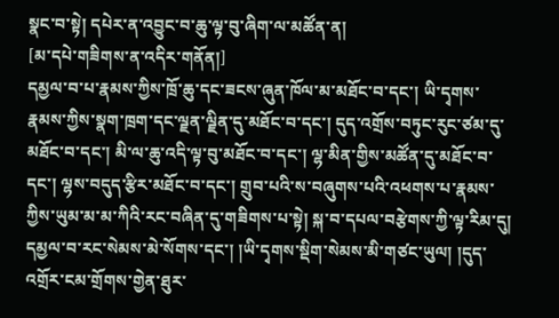སྣང་བ་སྟེ། དཔེར་ན་འབྱུང་བ་ཆུ་ལྟ་བུ་ཞིག་ལ་མཚོན་ན།
[མ་དཔེ་གཟིགས་ན་འདིར་གནོན།]
དམྱལ་བ་པ་རྣམས་ཀྱིས་ཁྲོ་ཆུ་དང་ཟངས་ཞུན་ཁོལ་མ་མཐོང་བ་དང་། ཡི་དྭགས་རྣམས་ཀྱིས་སྣག་ཁྲག་དང་ལྗན་ལྗིན་དུ་མཐོང་བ་དང་། དུད་འགྲོས་བཏུང་རུང་ཙམ་དུ་མཐོང་བ་དང་། མི་ལ་ཆུ་འདི་ལྟ་བུ་མཐོང་བ་དང་། ལྷ་མིན་གྱིས་མཚོན་དུ་མཐོང་བ་དང་། ལྷས་བདུད་རྩིར་མཐོང་བ་དང་། གྲུབ་པའི་ས་བཞུགས་པའི་འཕགས་པ་རྣམས་ཀྱིས་ཡུམ་མ་མ་ཀིའི་རང་བཞིན་དུ་གཟིགས་པ་སྟེ། སྐ་བ་དཔལ་བརྩེགས་ཀྱི་ལྟ་རིམ་དུ། དམྱལ་བ་རང་སེམས་མེ་སོགས་དང་། །ཡི་དྭགས་སྡིག་སེམས་མི་གཙང་ཡུལ། །དུད་འགྲོར་ངམ་གྲོགས་གྱེན་ཐུར་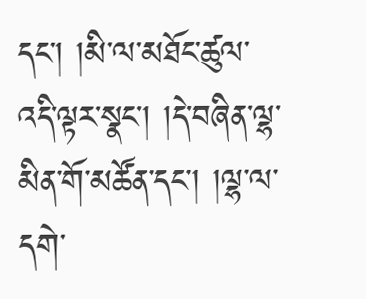དང་། །མི་ལ་མཐོང་ཚུལ་འདི་ལྟར་སྣང་། །དེ་བཞིན་ལྷ་མིན་གོ་མཚོན་དང་། །ལྷ་ལ་དགེ་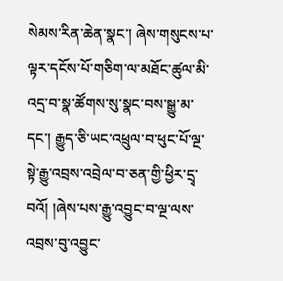སེམས་རིན་ཆེན་སྣང་། ཞེས་གསུངས་པ་ལྟར་དངོས་པོ་གཅིག་ལ་མཐོང་ཚུལ་མི་འདྲ་བ་སྣ་ཚོགས་སུ་སྣང་བས་སྒྱུ་མ་དང་། རྒྱུད་ཅི་ཡང་འཕྲུལ་བ་ཕུང་པོ་ལྔ་སྟེ་རྒྱུ་འབྲས་འབྲེལ་བ་ཅན་གྱི་ཕྱིར་དྲྭ་བའོ། །ཞེས་པས་རྒྱུ་འབྱུང་བ་ལྔ་ལས་འབྲས་བུ་འབྱུང་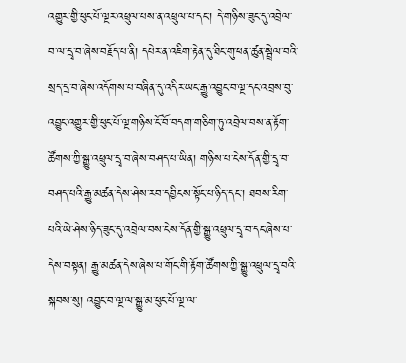འགྱུར་གྱི་ཕུང་པོ་ལྔར་འཕྲུལ་པས་ན་འཕྲུལ་པ་དང་། དེ་གཉིས་ཟུང་དུ་འབྲེལ་བ་ལ་དྲྭ་བ་ཞེས་བརྗོད་པ་ནི། དཔེར་ན་འཇིག་རྟེན་དུ་ཐིང་གུ་ཕན་ཚུན་སྦྲེལ་བའི་སྲད་དྲ་བ་ཞེས་འདོགས་པ་བཞིན་དུ་འདིར་ཡང་རྒྱུ་འབྱུང་བ་ལྔ་དང་འབྲས་བུ་འབྱུང་འགྱུར་གྱི་ཕུང་པོ་ལྔ་གཉིས་ངོ་བོ་བདག་གཅིག་ཏུ་འབྲེལ་བས་ན་རྟོག་ཚོགས་ཀྱི་སྒྱུ་འཕྲུལ་དྲྭ་བ་ཞེས་བཤད་པ་ཡིན། གཉིས་པ་ངེས་དོན་གྱི་དྲྭ་བ་བཤད་པའི་རྒྱུ་མཚན་དེས་ཤེས་རབ་དབྱིངས་སྟོང་པ་ཉིད་དང་། ཐབས་རིག་པའི་ཡེ་ཤེས་ཉིད་ཟུང་དུ་འབྲེལ་བས་ངེས་དོན་གྱི་སྒྱུ་འཕྲུལ་དྲྭ་བ་དང་ཞེས་པ་དེས་བསྟན། རྒྱུ་མཚན་དེས་ཞེས་པ་གོང་གི་རྟོག་ཚོགས་ཀྱི་སྒྱུ་འཕྲུལ་དྲྭ་བའི་སྐབས་སུ། འབྱུང་བ་ལྔ་ལ་སྒྱུ་མ་ཕུང་པོ་ལྔ་ལ་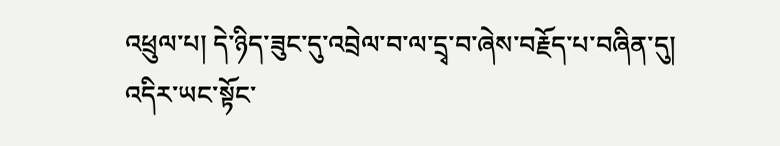འཕྲུལ་པ། དེ་ཉིད་ཟུང་དུ་འབྲེལ་བ་ལ་དྲྭ་བ་ཞེས་བརྗོད་པ་བཞིན་དུ། འདིར་ཡང་སྟོང་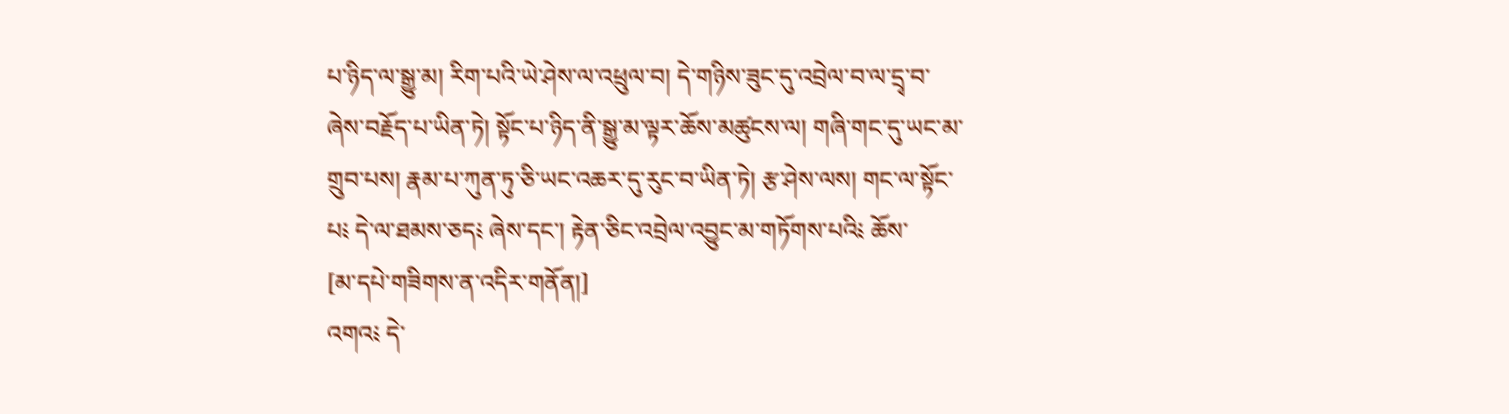པ་ཉིད་ལ་སྒྱུ་མ། རིག་པའི་ཡེ་ཤེས་ལ་འཕྲུལ་བ། དེ་གཉིས་ཟུང་དུ་འབྲེལ་བ་ལ་དྲྭ་བ་ཞེས་བརྗོད་པ་ཡིན་ཏེ། སྟོང་པ་ཉིད་ནི་སྒྱུ་མ་ལྟར་ཆོས་མཚུངས་ལ། གཞི་གང་དུ་ཡང་མ་གྲུབ་པས། རྣམ་པ་ཀུན་ཏུ་ཅི་ཡང་འཆར་དུ་རུང་བ་ཡིན་ཏེ། རྩ་ཤེས་ལས། གང་ལ་སྟོང་པ༴ དེ་ལ་ཐམས་ཅད༴ ཞེས་དང་། རྟེན་ཅིང་འབྲེལ་འབྱུང་མ་གཏོགས་པའི༴ ཆོས་
[མ་དཔེ་གཟིགས་ན་འདིར་གནོན།]
འགའ༴ དེ་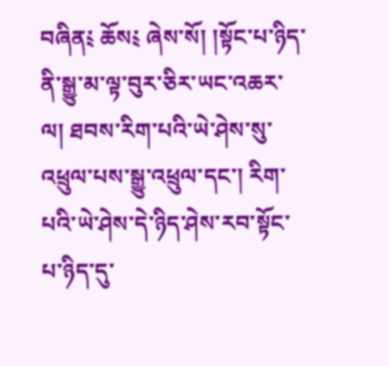བཞིན༴ ཆོས༴ ཞེས་སོ། །སྟོང་པ་ཉིད་ནི་སྒྱུ་མ་ལྟ་བུར་ཅིར་ཡང་འཆར་ལ། ཐབས་རིག་པའི་ཡེ་ཤེས་སུ་འཕྲུལ་པས་སྒྱུ་འཕྲུལ་དང་། རིག་པའི་ཡེ་ཤེས་དེ་ཉིད་ཤེས་རབ་སྟོང་པ་ཉིད་དུ་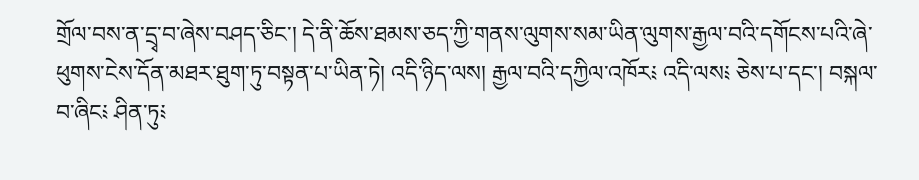གྲོལ་བས་ན་དྲྭ་བ་ཞེས་བཤད་ཅིང་། དེ་ནི་ཆོས་ཐམས་ཅད་ཀྱི་གནས་ལུགས་སམ་ཡིན་ལུགས་རྒྱལ་བའི་དགོངས་པའི་ཞེ་ཕུགས་ངེས་དོན་མཐར་ཐུག་ཏུ་བསྟན་པ་ཡིན་ཏེ། འདི་ཉིད་ལས། རྒྱལ་བའི་དཀྱིལ་འཁོར༴ འདི་ལས༴ ཅེས་པ་དང་། བསྐལ་བ་ཞིང༴ ཤིན་ཏུ༴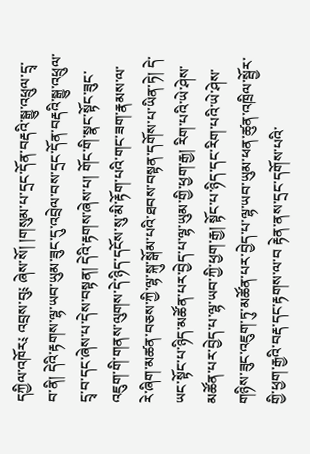དཀྱིལ་འཁོར༴ འབྲས་བུ༴ ཞེས་སོ། །གསུམ་པ་དྲང་དོན་བརྡའི་སྒྱུ་འཕྲུལ་དྲྭ་བ་ནི། དེའི་རྟགས་ལྷ་ཡབ་ཡུམ་ཟུང་དུ་འབྲེལ་བས་དྲང་དོན་བརྡའི་སྒྱུ་འཕྲུལ་དྲྭ་བ་དང་ཞེས་པ་དེས་བསྟན། དེའི་རྟགས་ཞེས་པ། གོང་གི་སྣང་སྟོང་ཟུང་འཇུག་གི་གནས་ལུགས་དེ་ཉིད་དངོས་སུ་མི་རྟོག་པའི་གང་ཟག་རྣམས་ལ་རེ་ཞིག་མཚན་བཅས་ཀྱི་ལྷ་སྐུ་སྒོམ་པའི་ཐབས་བསྟན་དགོས་པ་ཡིན་ཏེ། དེ་ཡང་སྟོང་པ་ཉིད་མཚོན་པར་བྱེད་པ་ལྷ་ཡུམ་གྱི་ཕྱག་རྒྱ། རིག་པའི་ཡེ་ཤེས་མཚོན་པར་བྱེད་པ་ལྷ་ཡབ་ཀྱི་ཕྱག་རྒྱ། སྟོང་པ་ཉིད་དང་རིག་པའི་ཡེ་ཤེས་གཉིས་ཟུང་འཇུག་ཏུ་མཚོན་པར་བྱེད་པ་ལྷ་ཡབ་ཡུམ་ཕན་ཚུན་འཁྲིལ་སྦྱོར་གྱི་ཕྱག་རྒྱའི་བརྡ་དང་རྟགས་ལ་བ རྟེན་ནས་དྲང་དགོས་པའི་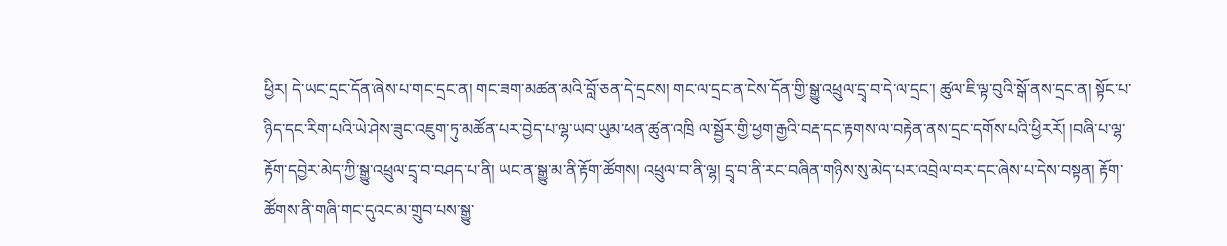ཕྱིར། དེ་ཡང་དྲང་དོན་ཞེས་པ་གང་དྲང་ན། གང་ཟག་མཚན་མའི་བློ་ཅན་དེ་དྲངས། གང་ལ་དྲང་ན་ངེས་དོན་གྱི་སྒྱུ་འཕྲུལ་དྲྭ་བ་དེ་ལ་དྲང་། ཚུལ་ཇི་ལྟ་བུའི་སྒོ་ནས་དྲང་ན། སྟོང་པ་ཉིད་དང་རིག་པའི་ཡེ་ཤེས་ཟུང་འཇུག་ཏུ་མཚོན་པར་བྱེད་པ་ལྷ་ཡབ་ཡུམ་ཕན་ཚུན་འཁྲི ལ་སྦྱོར་གྱི་ཕྱག་རྒྱའི་བརྡ་དང་རྟགས་ལ་བརྟེན་ནས་དྲང་དགོས་པའི་ཕྱིརརོ། །བཞི་པ་ལྷ་རྟོག་དབྱེར་མེད་ཀྱི་སྒྱུ་འཕྲུལ་དྲྭ་བ་བཤད་པ་ནི། ཡང་ན་སྒྱུ་མ་ནི་རྟོག་ཚོགས། འཕྲུལ་བ་ནི་ལྷ། དྲྭ་བ་ནི་རང་བཞིན་གཉིས་སུ་མེད་པར་འབྲེལ་བར་དང་ཞེས་པ་དེས་བསྟན། རྟོག་ཚོགས་ནི་གཞི་གང་དུའང་མ་གྲུབ་པས་སྒྱུ་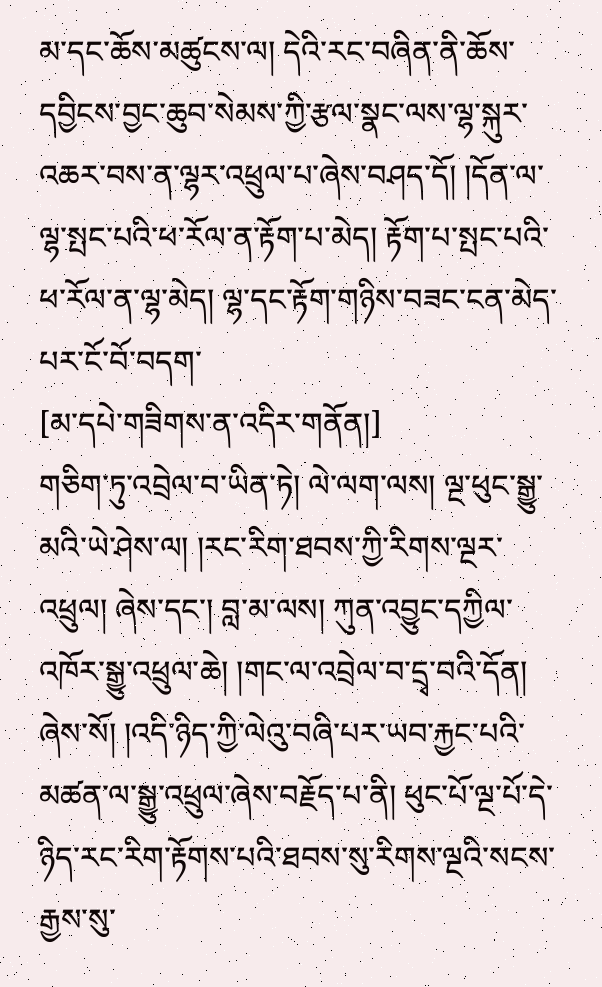མ་དང་ཆོས་མཚུངས་ལ། དེའི་རང་བཞིན་ནི་ཆོས་དབྱིངས་བྱང་ཆུབ་སེམས་ཀྱི་རྩལ་སྣང་ལས་ལྷ་སྐུར་འཆར་བས་ན་ལྷར་འཕྲུལ་པ་ཞེས་བཤད་དོ། །དོན་ལ་ལྷ་སྤང་པའི་ཕ་རོལ་ན་རྟོག་པ་མེད། རྟོག་པ་སྤང་པའི་ཕ་རོལ་ན་ལྷ་མེད། ལྷ་དང་རྟོག་གཉིས་བཟང་ངན་མེད་པར་ངོ་བོ་བདག་
[མ་དཔེ་གཟིགས་ན་འདིར་གནོན།]
གཅིག་ཏུ་འབྲེལ་བ་ཡིན་ཏེ། ལེ་ལག་ལས། ལྔ་ཕུང་སྒྱུ་མའི་ཡེ་ཤེས་ལ། །རང་རིག་ཐབས་ཀྱི་རིགས་ལྔར་འཕྲུལ། ཞེས་དང་། བླ་མ་ལས། ཀུན་འབྱུང་དཀྱིལ་འཁོར་སྒྱུ་འཕྲུལ་ཆེ། །གང་ལ་འབྲེལ་བ་དྲྭ་བའི་དོན། ཞེས་སོ། །འདི་ཉིད་ཀྱི་ལེའུ་བཞི་པར་ཡབ་རྐྱང་པའི་མཚན་ལ་སྒྱུ་འཕྲུལ་ཞེས་བརྗོད་པ་ནི། ཕུང་པོ་ལྔ་པོ་དེ་ཉིད་རང་རིག་རྟོགས་པའི་ཐབས་སུ་རིགས་ལྔའི་སངས་རྒྱས་སུ་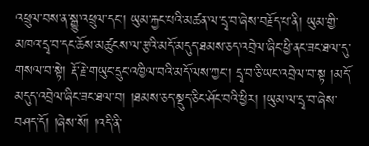འཕྲུལ་བས་ན་སྒྱུ་འཕྲུལ་དང་། ཡུམ་རྐྱང་པའི་མཚན་ལ་དྲྭ་བ་ཞེས་བརྗོད་པ་ནི། ཡུམ་གྱི་མཁའ་དྲྭ་བ་དང་ཆོས་མཚུངས་ལ་རྩའི་མདོ་མདུད་ཐམས་ཅད་འབྲེལ་ཞིང་ཕྱི་ནང་ཟང་ཐལ་དུ་གསལ་བ་སྟེ། རྡོ་རྗེ་གཡུང་དྲུང་འཁྱིལ་བའི་མདོ་ལས་ཀྱང་། དྲྭ་བ་ཅི་ཡང་འབྲེལ་བ་སྟ །མདོ་མདུད་འབྲེལ་ཞིང་ཟང་ཐལ་བ། །ཐམས་ཅད་སྡུད་ཅིང་ཤོང་བའི་ཕྱིར། །ཡུམ་ལ་དྲྭ་བ་ཞེས་བཤད་དོ། །ཞེས་སོ། །འདི་ནི་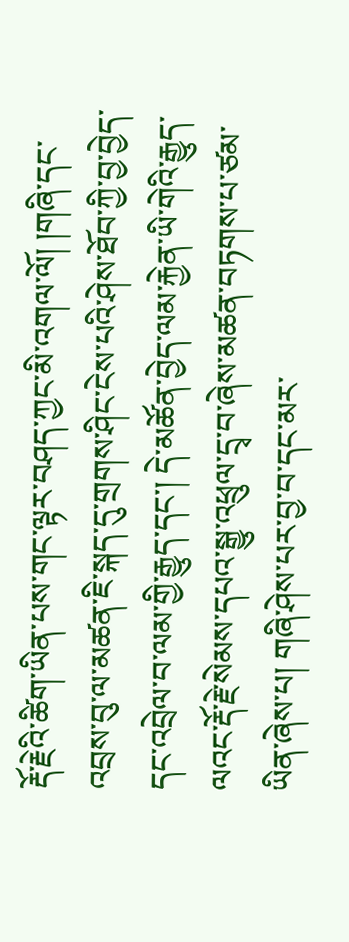རྡོ་རྗེའི་ཚིག་ཡིན་པས་གང་ལྟར་བཤད་ཀྱང་མི་འགལ་ལོ། །གཞི་དང་འབྲས་བུ་ལ་མཚན་ཇི་སྐད་དུ་གྲགས་ཤིང་ངེས་པའི་ཤེས་ཐོབ་ཀྱི་བྱ་བྱེད་དང་འབྲེལ་བ་ལམ་གྱི་རྒྱུད་དང་། དེ་མཚོན་བྱེད་ལམ་རྐྱེན་ཡི་གེའི་རྒྱུད་ལའང་རྡོ་རྗེ་སེམས་དཔའ་སྒྱུ་འཕྲུལ་དྲྭ་བ་ཞེས་མཚན་བཏགས་པ་ཙམ་ཡིན་ཞེས་པ། གཞི་ཤེས་པར་བྱ་བ་དང་མར་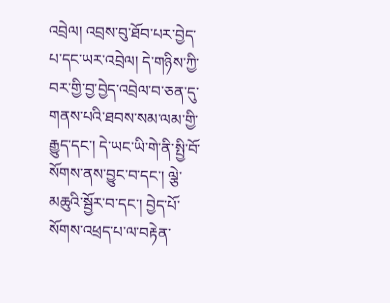འབྲེལ། འབྲས་བུ་ཐོབ་པར་བྱེད་པ་དང་ཡར་འབྲེལ། དེ་གཉིས་ཀྱི་བར་གྱི་བྱ་བྱེད་འབྲེལ་བ་ཅན་དུ་གནས་པའི་ཐབས་སམ་ལམ་གྱི་རྒྱུད་དང་། དེ་ཡང་ཡི་གེ་ནི་སྤྱི་བོ་སོགས་ནས་བྱུང་བ་དང་། ལྕེ་མཆུའི་སྦྱོར་བ་དང་། བྱེད་པོ་སོགས་འཕྲད་པ་ལ་བརྟེན་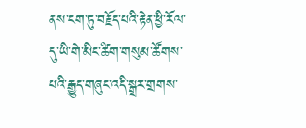ནས་ངག་ཏུ་བརྗོད་པའི་རྟེན་ཕྱི་རོལ་དུ་ཡི་གེ་མིང་ཚིག་གསུམ་ཚོགས་པའི་རྒྱུད་གཞུང་འདི་སྒྲར་གྲགས་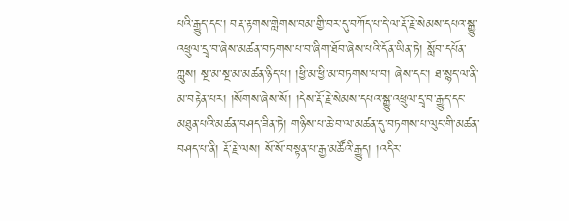པའི་རྒྱུད་དང་། བརྡ་རྟགས་གླེགས་བམ་གྱི་བར་དུ་བཀོད་པ་དེ་ལ་རྡོ་རྗེ་སེམས་དཔའ་སྒྱུ་འཕྲུལ་དྲྭ་བ་ཞེས་མཚན་བཏགས་པ་བ་ཞིག་ཐོབ་ཞེས་པའི་དོན་ཡིན་ཏེ། སློབ་དཔོན་ཀླུས། སྔ་མ་སྔ་མ་མཚན་ཉིད་པ། །ཕྱི་མ་ཕྱི་མ་བཏགས་པ་བ། ཞེས་དང་། ཐ་སྙད་ལ་ནི་མ་བརྟེན་པར། །སོགས་ཞེས་སོ། །དེས་རྡོ་རྗེ་སེམས་དཔའ་སྒྱུ་འཕྲུལ་དྲྭ་བ་རྒྱུད་དང་མཐུན་པའི་མཚན་བཤད་ཟིན་ཏེ། གཉིས་པ་ཆེ་བ་ལ་མཚན་དུ་བཏགས་པ་ལུང་གི་མཚན་བཤད་པ་ནི། རྡོ་རྗེ་ལས། སོ་སོ་བསྟན་པ་རྒྱ་མཚོའི་རྒྱུད། །འདིར་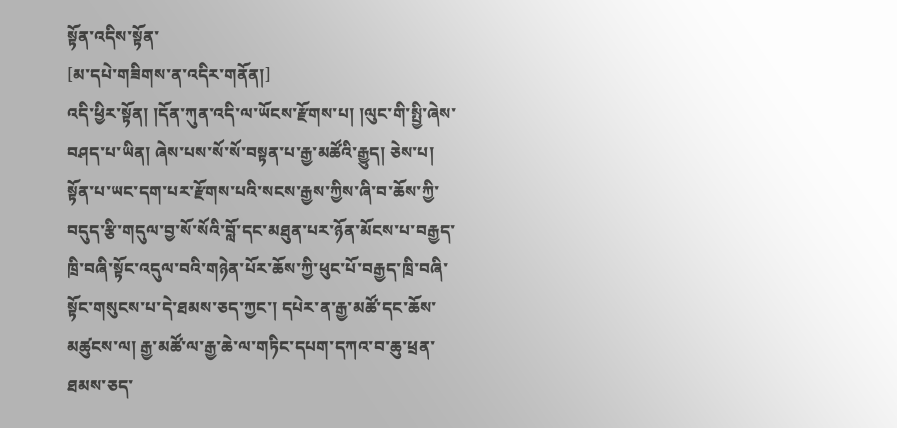སྟོན་འདིས་སྟོན་
[མ་དཔེ་གཟིགས་ན་འདིར་གནོན།]
འདི་ཕྱིར་སྟོན། །དོན་ཀུན་འདི་ལ་ཡོངས་རྫོགས་པ། །ལུང་གི་སྤྱི་ཞེས་བཤད་པ་ཡིན། ཞེས་པས་སོ་སོ་བསྟན་པ་རྒྱ་མཚོའི་རྒྱུད། ཅེས་པ། སྟོན་པ་ཡང་དག་པར་རྫོགས་པའི་སངས་རྒྱས་ཀྱིས་ཞི་བ་ཆོས་ཀྱི་བདུད་རྩི་གདུལ་བྱ་སོ་སོའི་བློ་དང་མཐུན་པར་ཉོན་མོངས་པ་བརྒྱད་ཁྲི་བཞི་སྟོང་འདུལ་བའི་གཉེན་པོར་ཆོས་ཀྱི་ཕུང་པོ་བརྒྱད་ཁྲི་བཞི་སྟོང་གསུངས་པ་དེ་ཐམས་ཅད་ཀྱང་། དཔེར་ན་རྒྱ་མཚོ་དང་ཆོས་མཚུངས་ལ། རྒྱ་མཚོ་ལ་རྒྱ་ཆེ་ལ་གཏིང་དཔག་དཀའ་བ་ཆུ་ཕྲན་ཐམས་ཅད་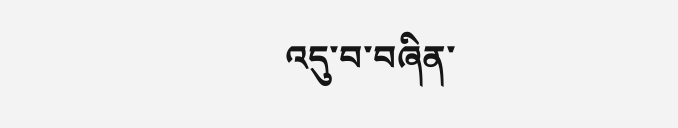འདུ་བ་བཞིན་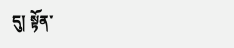དུ། སྟོན་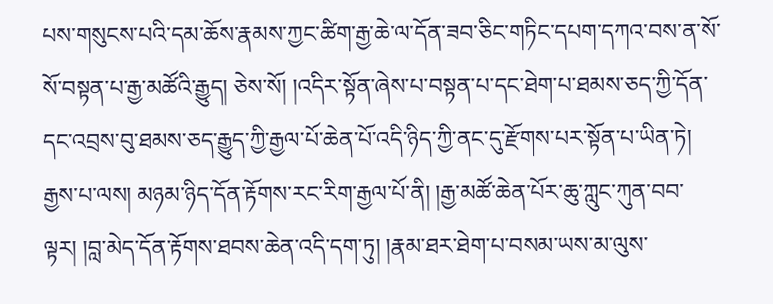པས་གསུངས་པའི་དམ་ཆོས་རྣམས་ཀྱང་ཚིག་རྒྱ་ཆེ་ལ་དོན་ཟབ་ཅིང་གཏིང་དཔག་དཀའ་བས་ན་སོ་སོ་བསྟན་པ་རྒྱ་མཚོའི་རྒྱུད། ཅེས་སོ། །འདིར་སྟོན་ཞེས་པ་བསྟན་པ་དང་ཐེག་པ་ཐམས་ཅད་ཀྱི་དོན་དང་འབྲས་བུ་ཐམས་ཅད་རྒྱུད་ཀྱི་རྒྱལ་པོ་ཆེན་པོ་འདི་ཉིད་ཀྱི་ནང་དུ་རྫོགས་པར་སྟོན་པ་ཡིན་ཏེ། རྒྱས་པ་ལས། མཉམ་ཉིད་དོན་རྟོགས་རང་རིག་རྒྱལ་པོ་ནི། །རྒྱ་མཚོ་ཆེན་པོར་ཆུ་ཀླུང་ཀུན་བབ་ལྟར། །བླ་མེད་དོན་རྟོགས་ཐབས་ཆེན་འདི་དག་ཏུ། །རྣམ་ཐར་ཐེག་པ་བསམ་ཡས་མ་ལུས་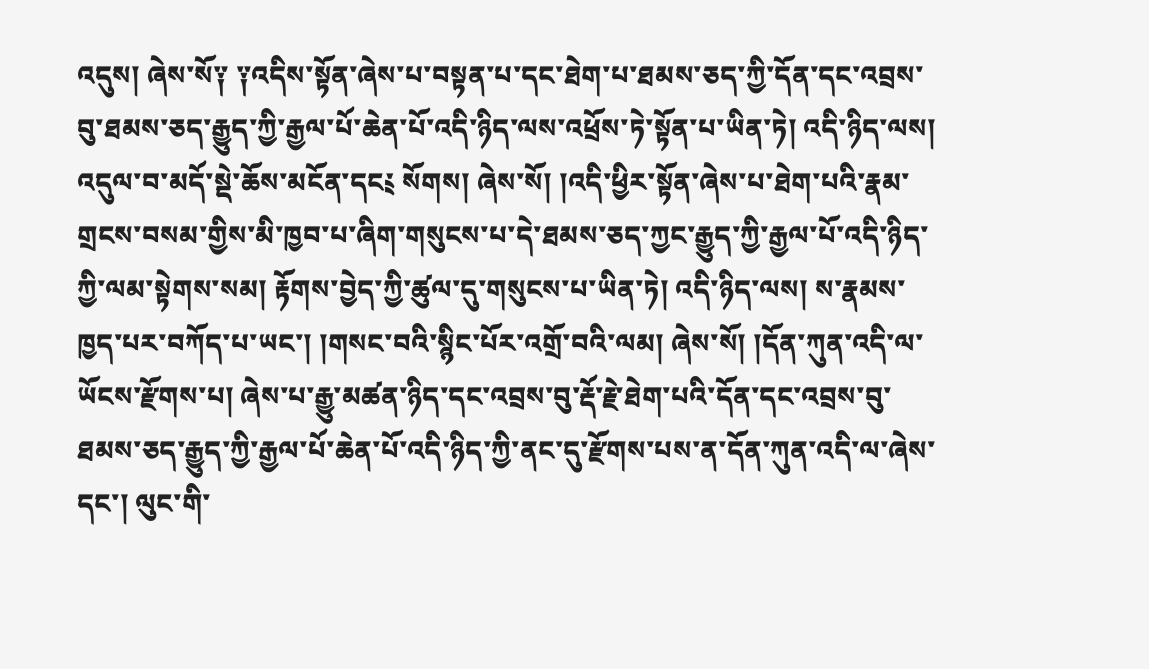འདུས། ཞེས་སོ༑ ༑འདིས་སྟོན་ཞེས་པ་བསྟན་པ་དང་ཐེག་པ་ཐམས་ཅད་ཀྱི་དོན་དང་འབྲས་བུ་ཐམས་ཅད་རྒྱུད་ཀྱི་རྒྱལ་པོ་ཆེན་པོ་འདི་ཉིད་ལས་འཕྲོས་ཏེ་སྟོན་པ་ཡིན་ཏེ། འདི་ཉིད་ལས། འདུལ་བ་མདོ་སྡེ་ཆོས་མངོན་དང༴ སོགས། ཞེས་སོ། །འདི་ཕྱིར་སྟོན་ཞེས་པ་ཐེག་པའི་རྣམ་གྲངས་བསམ་གྱིས་མི་ཁྱབ་པ་ཞིག་གསུངས་པ་དེ་ཐམས་ཅད་ཀྱང་རྒྱུད་ཀྱི་རྒྱལ་པོ་འདི་ཉིད་ཀྱི་ལམ་སྟེགས་སམ། རྟོགས་བྱེད་ཀྱི་ཚུལ་དུ་གསུངས་པ་ཡིན་ཏེ། འདི་ཉིད་ལས། ས་རྣམས་ཁྱད་པར་བཀོད་པ་ཡང་། །གསང་བའི་སྙིང་པོར་འགྲོ་བའི་ལམ། ཞེས་སོ། །དོན་ཀུན་འདི་ལ་ཡོངས་རྫོགས་པ། ཞེས་པ་རྒྱུ་མཚན་ཉིད་དང་འབྲས་བུ་རྡོ་རྗེ་ཐེག་པའི་དོན་དང་འབྲས་བུ་ཐམས་ཅད་རྒྱུད་ཀྱི་རྒྱལ་པོ་ཆེན་པོ་འདི་ཉིད་ཀྱི་ནང་དུ་རྫོགས་པས་ན་དོན་ཀུན་འདི་ལ་ཞེས་དང་། ལུང་གི་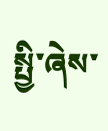སྤྱི་ཞེས་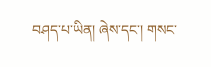བཤད་པ་ཡིན། ཞེས་དང་། གསང་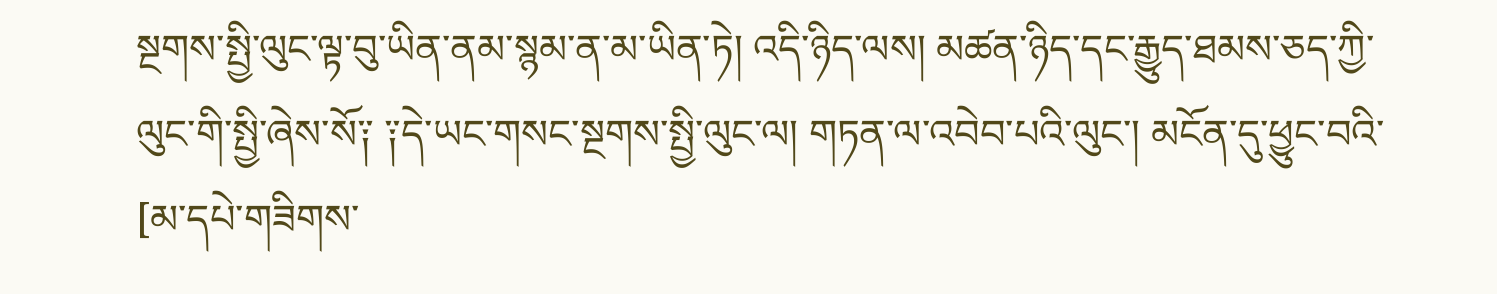སྔགས་སྤྱི་ལུང་ལྟ་བུ་ཡིན་ནམ་སྙམ་ན་མ་ཡིན་ཏེ། འདི་ཉིད་ལས། མཚན་ཉིད་དང་རྒྱུད་ཐམས་ཅད་ཀྱི་ལུང་གི་སྤྱི་ཞེས་སོ༑ ༑དེ་ཡང་གསང་སྔགས་སྤྱི་ལུང་ལ། གཏན་ལ་འབེབ་པའི་ལུང་། མངོན་དུ་ཕྱུང་བའི་
[མ་དཔེ་གཟིགས་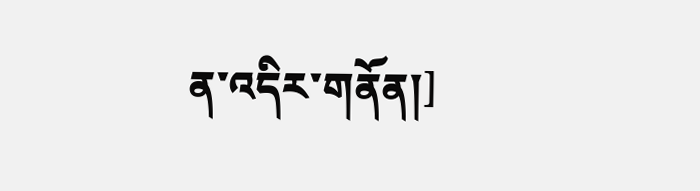ན་འདིར་གནོན།]